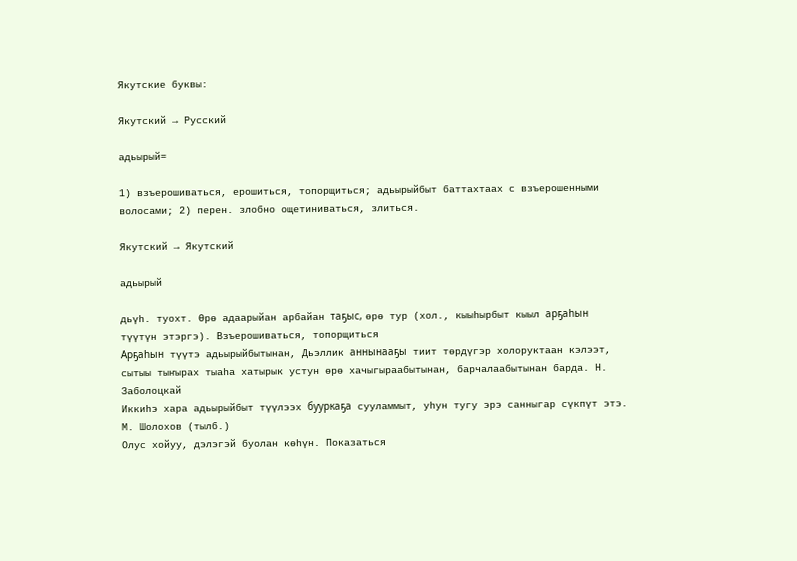Якутские буквы:

Якутский → Русский

адьырый=

1) взъерошиваться, ерошиться, топорщиться; адьырыйбыт баттахтаах с взъерошенными волосами; 2) перен. злобно ощетиниваться, злиться.

Якутский → Якутский

адьырый

дьүһ. туохт. Өрө адаарыйан арбайан таҕыс, өрө тур (хол., кыыһырбыт кыыл арҕаһын түүтүн этэргэ). Взъерошиваться, топорщиться
Арҕаһын түүтэ адьырыйбытынан, Дьэллик аннынааҕы тиит төрдүгэр холоруктаан кэлээт, сытыы тыҥырах тыаһа хатырык устун өрө хачыгыраабытынан, барчалаабытынан барда. Н. Заболоцкай
Иккиһэ хара адьырыйбыт түүлээх бууркаҕа сууламмыт, уһун тугу эрэ санныгар сүкпүт этэ. М. Шолохов (тылб.)
Олус хойуу, дэлэгэй буолан көһүн. Показаться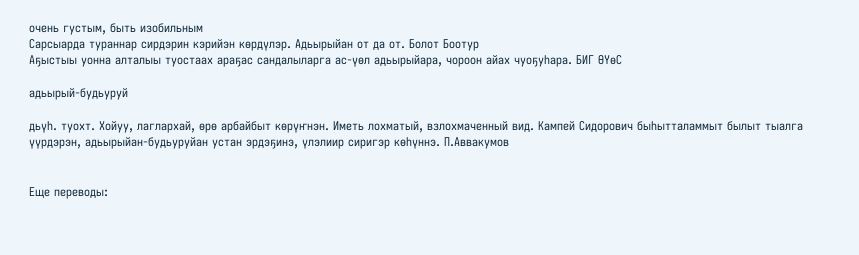очень густым, быть изобильным
Сарсыарда тураннар сирдэрин кэрийэн көрдүлэр. Адьырыйан от да от. Болот Боотур
Аҕыстыы уонна алталыы туостаах араҕас сандалыларга ас-үөл адьырыйара, чороон айах чуоҕуһара. БИГ ӨҮөС

адьырый-будьуруй

дьүһ. туохт. Хойуу, лаглархай, өрө арбайбыт көрүҥнэн. Иметь лохматый, взлохмаченный вид. Кампей Сидорович быһытталаммыт былыт тыалга үүрдэрэн, адьырыйан-будьуруйан устан эрдэҕинэ, үлэлиир сиригэр көһүннэ. П.Аввакумов


Еще переводы: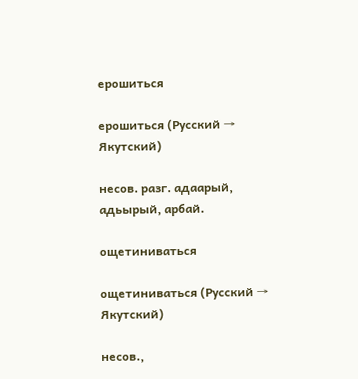ерошиться

ерошиться (Русский → Якутский)

несов. разг. адаарый, адьырый, арбай.

ощетиниваться

ощетиниваться (Русский → Якутский)

несов.,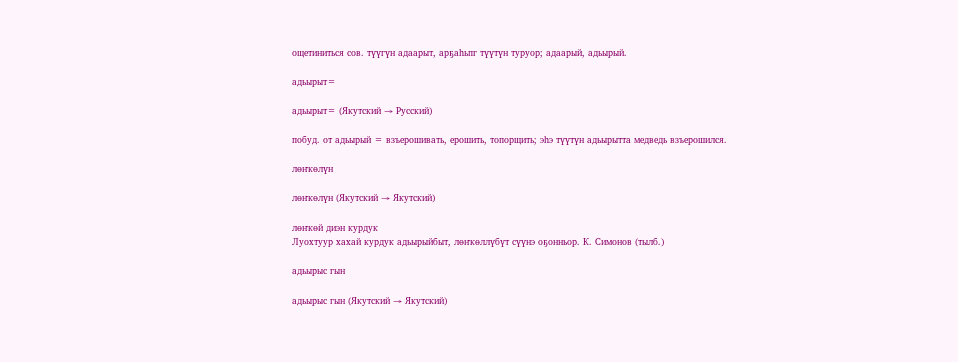ощетиниться сов. түүгүн адаарыт, арҕаһьпг түүтүн туруор; адаарый, адьырый.

адьырыт=

адьырыт= (Якутский → Русский)

побуд. от адьырый = взъерошивать, ерошить, топорщить; эһэ түүтүн адьырытта медведь взъерошился.

лөҥкөлүн

лөҥкөлүн (Якутский → Якутский)

лөҥкөй диэн курдук
Луохтуур хахай курдук адьырыйбыт, лөҥкөллүбүт сүүнэ оҕонньор. К. Симонов (тылб.)

адьырыс гын

адьырыс гын (Якутский → Якутский)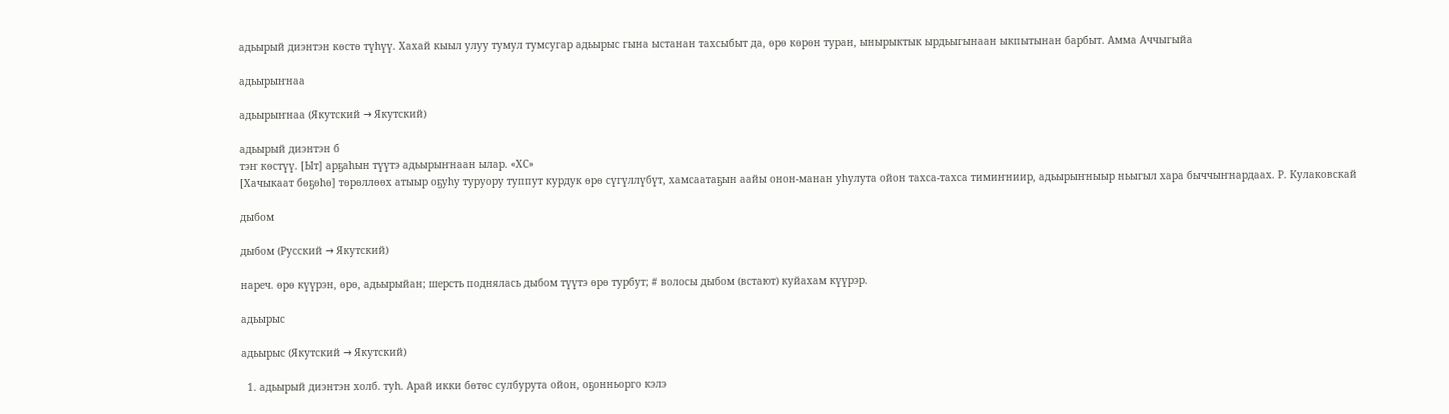адьырый диэнтэн көстө түһүү. Хахай кыыл улуу тумул тумсугар адьырыс гына ыстанан тахсыбыт да, өрө көрөн туран, ынырыктык ырдьыгынаан ыкпытынан барбыт. Амма Аччыгыйа

адьырыҥнаа

адьырыҥнаа (Якутский → Якутский)

адьырый диэнтэн б
тэҥ көстүү. [Ыт] арҕаһын түүтэ адьырыҥнаан ылар. «ХС»
[Хачыкаат бөҕөһө] төрөллөөх атыыр оҕуһу туруору туппут курдук өрө сүгүллүбүт, хамсаатаҕын аайы онон-манан уһулута ойон тахса-тахса тимиҥниир, адьырыҥныыр ньыгыл хара быччыҥнардаах. Р. Кулаковскай

дыбом

дыбом (Русский → Якутский)

нареч. өрө күүрэн, өрө, адьырыйан; шерсть поднялась дыбом түүтэ өрө турбут; # волосы дыбом (встают) куйахам күүрэр.

адьырыс

адьырыс (Якутский → Якутский)

  1. адьырый диэнтэн холб. туһ. Арай икки бөтөс сулбурута ойон, оҕонньорго кэлэ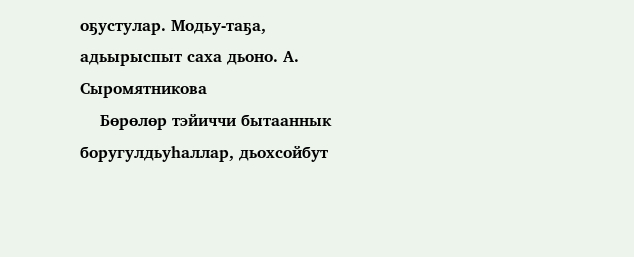оҕустулар. Модьу-таҕа, адьырыспыт саха дьоно. А. Сыромятникова
    Бөрөлөр тэйиччи бытааннык боругулдьуһаллар, дьохсойбут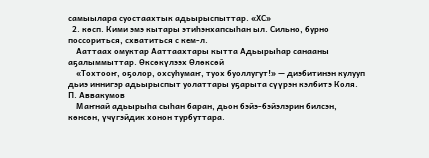самыылара суостаахтык адьырыспыттар. «ХС»
  2. көсп. Кими эмэ кытары этиһэнхапсыһан ыл. Сильно, бурно поссориться, схватиться с кем-л.
    Ааттаах омуктар Ааттаахтары кытта Адьырыһар санааны аҕалыммыттар. Өксөкүлээх Өлөксөй
    «Тохтооҥ, оҕолор, охсуһумаҥ, туох буоллугут!» — диэбитинэн кулууп дьиэ иннигэр адьырыспыт уолаттары уҕарыта сүүрэн кэлбитэ Коля. П. Аввакумов
    Маҥнай адьырыһа сыһан баран, дьон бэйэ-бэйэлэрин билсэн, көнсөн, үчүгэйдик хонон турбуттара.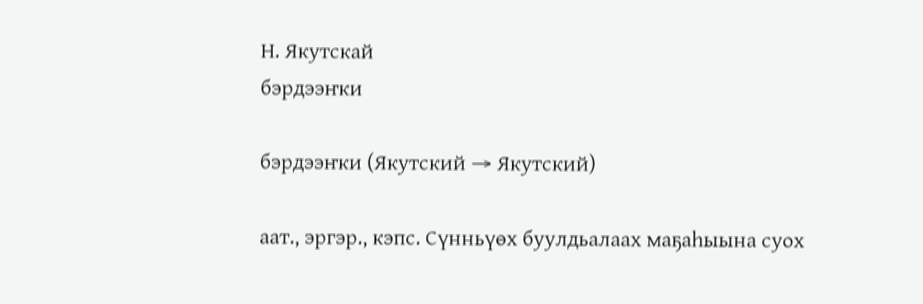Н. Якутскай
бэрдээҥки

бэрдээҥки (Якутский → Якутский)

аат., эргэр., кэпс. Сүнньүөх буулдьалаах маҕаһыына суох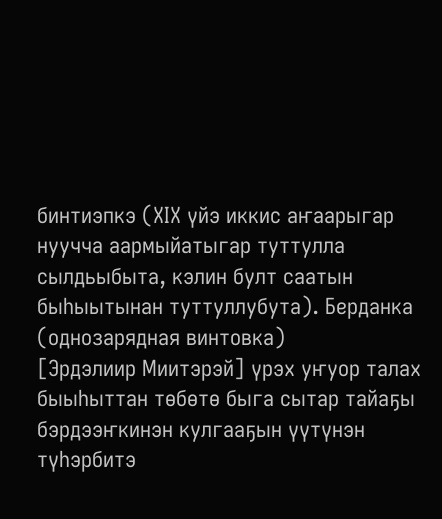бинтиэпкэ (ХIХ үйэ иккис аҥаарыгар нуучча аармыйатыгар туттулла сылдьыбыта, кэлин булт саатын быһыытынан туттуллубута). Берданка (однозарядная винтовка)
[Эрдэлиир Миитэрэй] үрэх уҥуор талах быыһыттан төбөтө быга сытар тайаҕы бэрдээҥкинэн кулгааҕын үүтүнэн түһэрбитэ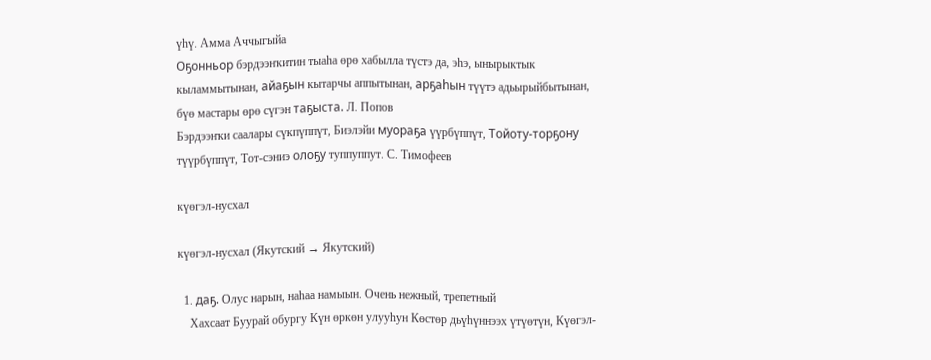үһү. Амма Аччыгыйа
Оҕонньор бэрдээҥкитин тыаһа өрө хабылла түстэ да, эһэ, ынырыктык кыламмытынан, айаҕын кытарчы аппытынан, арҕаһын түүтэ адьырыйбытынан, бүө мастары өрө сүгэн таҕыста. Л. Попов
Бэрдээҥки саалары сүкпүппүт, Биэлэйи муораҕа үүрбүппүт, Тойоту-торҕону түүрбүппүт, Тот-сэниэ олоҕу туппуппут. С. Тимофеев

күөгэл-нусхал

күөгэл-нусхал (Якутский → Якутский)

  1. даҕ. Олус нарын, наһаа намыын. Очень нежный, трепетный
    Хахсаат Буурай обургу Күн өркөн улууһун Көстөр дьүһүннээх үтүөтүн, Күөгэл-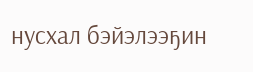нусхал бэйэлээҕин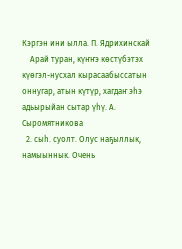Кэргэн ини ылла. П. Ядрихинскай
    Арай туран, күҥҥэ көстүбэтэх күөгэл-нусхал кырасаабыссатын оннугар, атын күтүр, хагдаҥ эһэ адьырыйан сытар үһү. А. Сыромятникова
  2. сыһ. суолт. Олус наҕыллык, намыыннык. Очень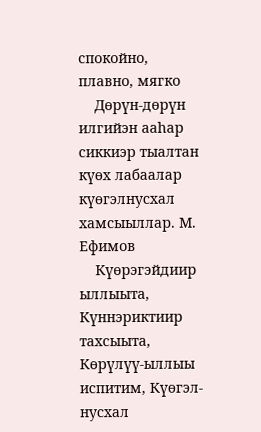спокойно, плавно, мягко
    Дөрүн-дөрүн илгийэн ааһар сиккиэр тыалтан күөх лабаалар күөгэлнусхал хамсыыллар. М. Ефимов
    Күөрэгэйдиир ыллыыта, Күннэриктиир тахсыыта, Көрүлүү-ыллыы испитим, Күөгэл-нусхал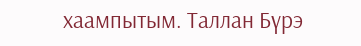хаампытым. Таллан Бүрэ